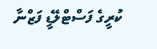ކުރީގެ ފަސްޓްލޭޑީ ފަޒްނާ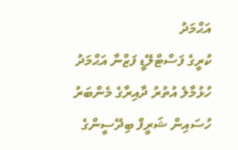އަޙްމަދު
ކުރީގެ ފަސްޓްލޭޑީ ފަޒްނާ އަޙްމަދު
ހުޅުމާލެ އުތުރު ދާއިރާގެ މެންބަރު ހުސައިން ޝަރީފް ބިދޭސީންގެ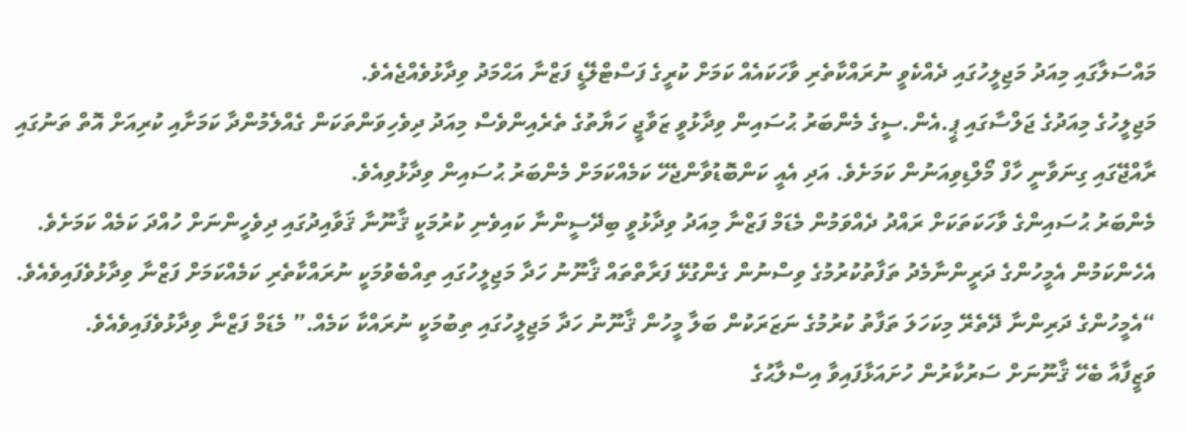މައްސަލާގައި މިއަދު މަޖިލީހުގައި ދެއްކެވީ ނުރައްކާތެރި ވާހަކައެއް ކަމަށް ކުރީގެ ފަސްޓްލޭޑީ ފަޒްނާ އަޙްމަދު ވިދާޅުވެއްޖެއެވެ.
މަޖިލީހުގެ މިއަދުގެ ޖަލްސާގައި ޕީ.އެން.ސީގެ މެންބަރު ޙުސައިން ވިދާޅުވީ ޒަވާޖީ ހަޔާތުގެ ތެރެއިންވެސް މިއަދު ދިވެހިވަންތަކަން ގެއްލެމުންދާ ކަމަށާއި ކުރިއަށް އޮތް ތަނުގައި ރާއްޖޭގައި ގިނަވާނީ ހާފް މޯލްޑިވިއަނުން ކަމަށެވެ. އަދި އެއީ ކަންބޮޑުވާންޖެހޭ ކަމެއްކަމަށް މެންބަރު ޙުސައިން ވިދާޅުވިއެވެ.
މެންބަރު ޙުސައިންގެ ވާހަކަތަކަށް ރައްދު ދެއްވަމުން މެޑަމް ފަޒްނާ މިއަދު ވިދާޅުވީ ބިދޭސީންނާ ކައިވެނި ކުރުމަކީ ޤާނޫނާ ޤަވާއިދުގައި ދިވެހީންނަށް ހުއްދަ ކަމެއް ކަމަށެވެ. އެހެންކަމުން އެމީހުންގެ ދަރީންނާމެދު ތަފާތުކުރުމުގެ ވިސްނުން ގެންގުޅޭ ފަރާތްތައް ޤާނޫނު ހަދާ މަޖިލީހުގައި ތިއްބެވުމަކީ ނުރައްކާތެރި ކަމެއްކަމަށް ފަޒްނާ ވިދާޅުވެފައިވެއެވެ.
“އެމީހުންގެ ދަރިންނާ ދޭތެރޭ މިކަހަލަ ތަފާތު ކުރުމުގެ ނަޒަރަކުން ބަލާ މީހުން ޤާނޫނު ހަދާ މަޖިލީހުގައި ތިބުމަކީ ނުރައްކާ ކަމެއް.” މެޑަމް ފަޒްނާ ވިދާޅުވެފައިވެއެވެ.
ވަޒީފާއާ ބެހޭ ޤާނޫނަށް ސަރުކާރުން ހުށައަޅާފައިވާ އިސްލާޙުގެ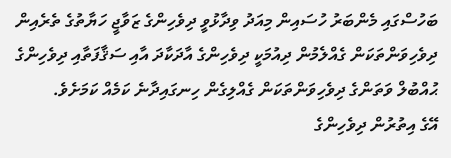ބަހުސްގައި މެންބަރު ހުސައިން މިއަދު ވިދާޅުވީ ދިވެހިންގެ ޒަވާޖީ ހަޔާތުގެ ތެރެއިން ދިވެހިވަންތަކަން ގެއްލެމުން ދިއުމަކީ ދިވެހިންގެ އާދަކާދަ އާއި ސަޤާފަތާއި ދިވެހިންގެ ޙުއްބުލް ވަތަންގެ ދިވެހިވަންތަކަން ގެއްލިގެން ހިނގައިދާނެ ކަމެއް ކަމަށެވެ.
އޭގެ އިތުރުން ދިވެހިންގެ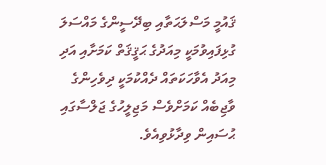ޤައުމީ މަސްލަޙަތާއި ބިދޭސީންގެ މައްސަލަ ގުޅިފައިވުމަކީ މިއަދުގެ ޙަޤީޤަތް ކަމަށާއި އަދި މިއަދު އެވާހަކަތައް ދެއްކުމަކީ ދިވެހިންގެ ވާޖިބެއް ކަމަށްވެސް މަޖިލީހުގެ ޖަލްސާގައި ޙުސައިން ވިދާޅުވިއެވެ.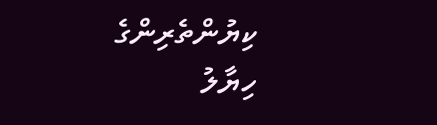ކިޔުންތެރިންގެ ހިޔާލު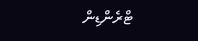ޓްރެންޑިން